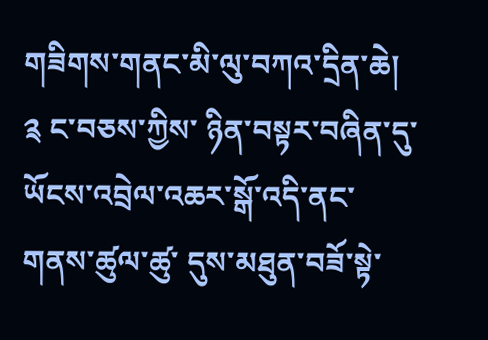གཟིགས་གནང་མི་ལུ་བཀའ་དྲིན་ཆེ།
༉ ང་བཅས་ཀྱིས་ ཉིན་བསྟར་བཞིན་དུ་
ཡོངས་འབྲེལ་འཆར་སྒོ་འདི་ནང་
གནས་ཚུལ་ཚུ་ དུས་མཐུན་བཟོ་སྟེ་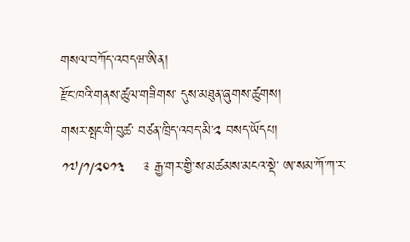གསལ་བཀོད་འབདཝ་ཨིན།
རྫོང་ཁའི་གནས་ཚུལ་གཟིགས་ དུས་མཐུན་ཞུགས་ཚུགས།
གསར་སྤང་གི་བུཚ་ བཙན་ཁྲིད་འབད་མི་༢ བསད་ཡོདཔ།
༡༧/༡/༢༠༡༣    ༉ རྒྱ་གར་གྱི་ས་མཚམས་མངའ་སྡེ་ ཨ་སམ་ཀོ་ཀ་ར་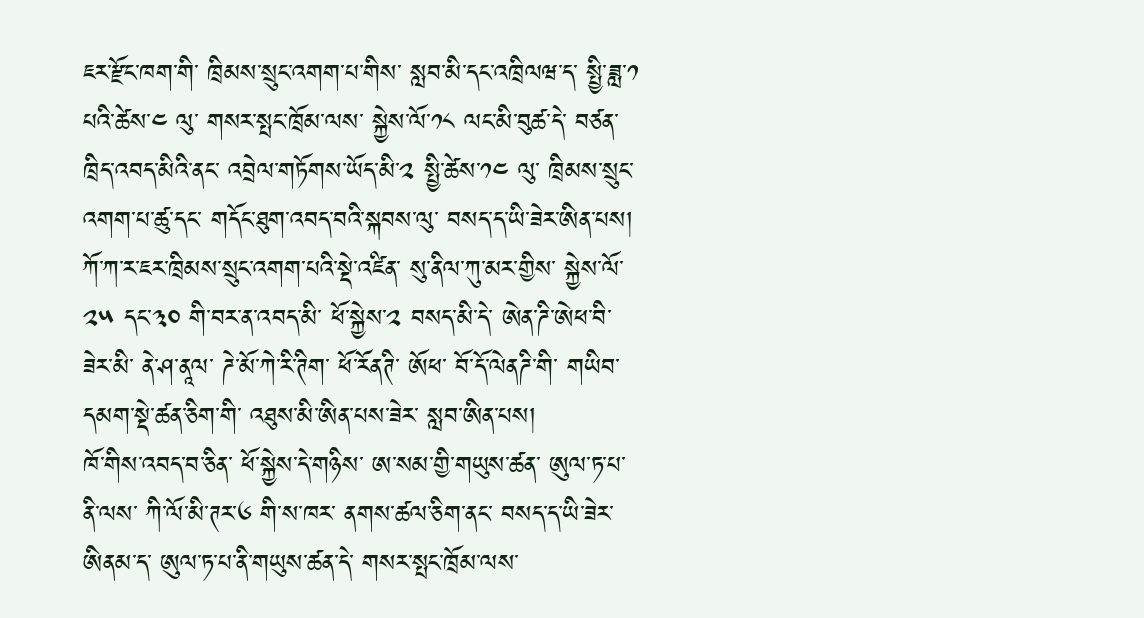ཇར་རྫོང་ཁག་གི་ ཁྲིམས་སྲུང་འགག་པ་གིས་ སླབ་མི་དང་འཁྲིལཝ་ད་ སྤྱི་ཟླ་༡ པའི་ཚེས་༤ ལུ་ གསར་སྤང་ཁྲོམ་ལས་ སྐྱེས་ལོ་༡༨ ལང་མི་བུཚ་དེ་ བཙན་ཁྲིད་འབད་མིའི་ནང་ འབྲེལ་གཏོགས་ཡོད་མི་༢ སྤྱི་ཚེས་༡༤ ལུ་ ཁྲིམས་སྲུང་འགག་པ་ཚུ་དང་ གདོང་ཐུག་འབད་བའི་སྐབས་ལུ་ བསད་ད་ཡི་ཟེར་ཨིན་པས།
ཀོ་ཀ་ར་ཇར་ཁྲིམས་སྲུང་འགག་པའི་སྡེ་འཛིན་ སུ་ནིལ་ཀུ་མར་གྱིས་ སྐྱེས་ལོ་༢༥ དང་༣༠ གི་བར་ན་འབད་མི་ ཕོ་སྐྱེས་༢ བསད་མི་དེ་ ཨེན་ཌི་ཨེཕ་བི་ཟེར་མི་ ནེ་ཤ་ནཱལ་ ཌེ་མོ་ཀེ་རི་ཊིག་ ཕོ་རོནཊི་ ཨོཕ་ བོ་དོ་ལེནཌི་གི་ གཡིབ་དམག་སྡེ་ཚན་ཅིག་གི་ འཐུས་མི་ཨིན་པས་ཟེར་ སླབ་ཨིན་པས།
ཁོ་གིས་འབད་བ་ཅིན་ ཕོ་སྐྱེས་དེ་གཉིས་ ཨ་སམ་གྱི་གཡུས་ཚན་ ཨུལ་ཏ་པ་ནི་ལས་ ཀི་ལོ་མི་ཊར་༦ གི་ས་ཁར་ ནགས་ཚལ་ཅིག་ནང་ བསད་ད་ཡི་ཟེར་ཨིནམ་ད་ ཨུལ་ཏ་པ་ནི་གཡུས་ཚན་དེ་ གསར་སྤང་ཁྲོམ་ལས་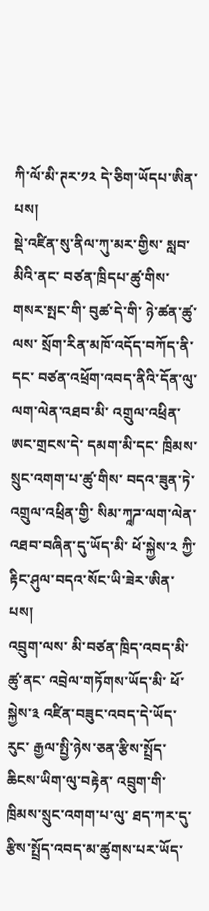ཀི་ལོ་མི་ཊར་༡༢ དེ་ཅིག་ཡོདཔ་ཨིན་པས།
སྡེ་འཛིན་སུ་ནིལ་ཀུ་མར་གྱིས་ སླབ་མིའི་ནང་ བཙན་ཁྲིདཔ་ཚུ་གིས་ གསར་སྤང་གི་ བུཚ་དེ་གི་ ཉེ་ཚན་ཚུ་ལས་ སྲོག་རིན་མཁོ་འདོད་བཀོད་ནི་དང་ བཙན་འཕྲོག་འབད་ནིའི་དོན་ལུ་ ལག་ལེན་འཐབ་མི་ འགྲུལ་འཕྲིན་ཨང་གྲངས་དེ་ དམག་མི་དང་ ཁྲིམས་སྲུང་འགག་པ་ཚུ་གིས་ བདའ་ཟུན་ཏེ་ འགྲུལ་འཕྲིན་གྱི་ སིམ་ཀཱཌ་ལག་ལེན་འཐབ་བཞིན་དུ་ཡོད་མི་ ཕོ་སྐྱེས་༢ ཀྱི་ རྟིང་ཤུལ་བདའ་སོང་ཡི་ཟེར་ཨིན་པས།
འབྲུག་ལས་ མི་བཙན་ཁྲིད་འབད་མི་ཚུ་ནང་ འབྲེལ་གཏོགས་ཡོད་མི་ ཕོ་སྐྱེས་༣ འཛིན་བཟུང་འབད་དེ་ཡོད་རུང་ རྒྱལ་སྤྱི་ཉེས་ཅན་རྩིས་སྤྲོད་ཆིངས་ཡིག་ལུ་བརྟེན་ འབྲུག་གི་ཁྲིམས་སྲུང་འགག་པ་ལུ་ ཐད་ཀར་དུ་ རྩིས་སྤྲོད་འབད་མ་ཚུགས་པར་ཡོད་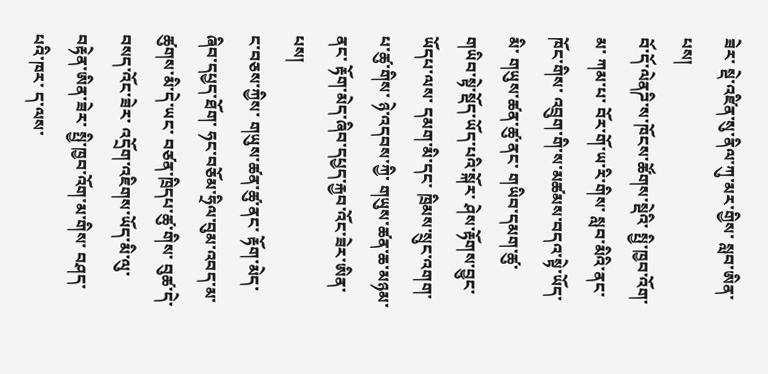ཟེར་ སྡེ་འཛིན་སུ་ནིལ་ཀུ་མར་གྱིས་ སླབ་ཨིན་པས།
བོ་དོ་ལེནཌི་ས་ཁོངས་ཚོགས་སྡེའི་ སྤྱི་ཁྱབ་འོག་མ་ ཀམ་པ་ བོར་གོ་ཡ་རི་གིས་ སླབ་མིའི་ནང་ ཁོང་གིས་ འབྲུག་གི་ས་མཚམས་བདའ་སྟེ་ཡོད་མི་ གཡུས་ཚན་ཚུ་ནང་ གཡིབ་དམག་ཚུ་ གཡིབ་སྟེ་སྡོད་ཡོད་པའི་སྐོར་ ཤེས་རྟོགས་བྱུང་ཡོདཔ་ལས་ དམག་མི་དང་ ཁྲིམས་སྲུང་འགག་པ་ཚུ་གིས་ ཉེ་འདབས་ཀྱི་ གཡུས་ཚན་ཆ་མཉམ་ནང་ རྟོག་མེད་ཞིབ་དཔྱད་རྐྱབ་འོང་ཟེར་ཨིན་པས།
ང་བཅས་ཀྱིས་ གཡུས་ཚན་ཚུ་ནང་ རྟོག་མེད་ཞིབ་དཔྱད་ཐོག་ ཧང་བཅོམ་ཧྲིལ་བུམ་འབད་མ་ཚུགས་མི་དེ་ཡང་ བཙན་ཁྲིདཔ་ཚུ་གིས་ བུཚ་དེ་ བསད་འོང་ཟེར་ འདྲོག་འཇིགས་ཡོད་མི་ལུ་བརྟེན་ཨིན་ཟེར་ སྤྱི་ཁྱབ་འོག་མ་གིས་ བཤད་པའི་ཁར་ ད་ལས་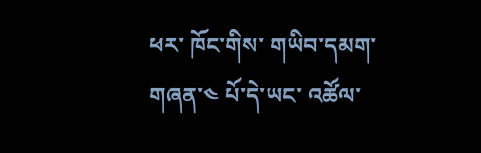ཕར་ ཁོང་གིས་ གཡིབ་དམག་གཞན་༤ པོ་དེ་ཡང་ འཚོལ་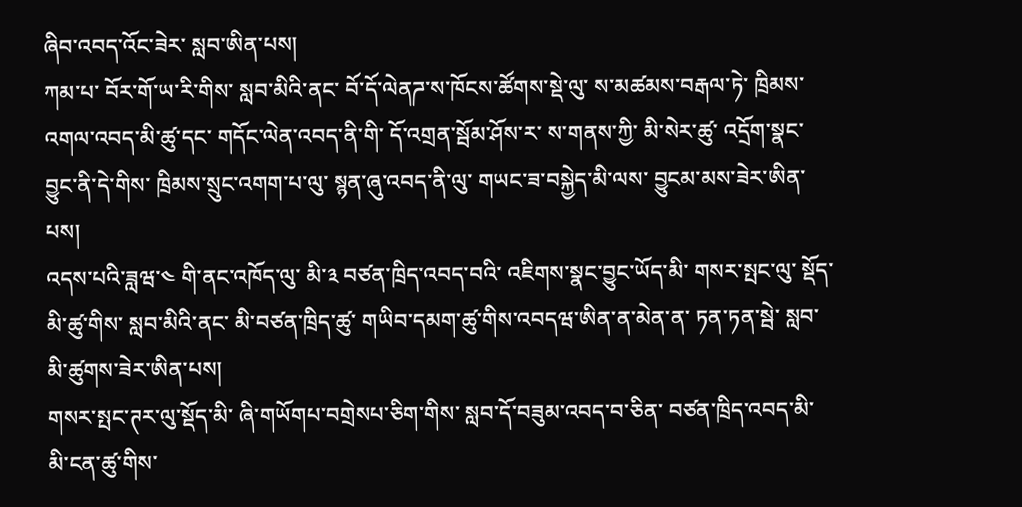ཞིབ་འབད་འོང་ཟེར་ སླབ་ཨིན་པས།
ཀམ་པ་ བོར་གོ་ཡ་རི་གིས་ སླབ་མིའི་ནང་ བོ་དོ་ལེནཌ་ས་ཁོངས་ཚོགས་སྡེ་ལུ་ ས་མཚམས་བརྒལ་ཏེ་ ཁྲིམས་འགལ་འབད་མི་ཚུ་དང་ གདོང་ལེན་འབད་ནི་གི་ དོ་འགྲན་སྦོམ་ཤོས་ར་ ས་གནས་ཀྱི་ མི་སེར་ཚུ་ འདྲོག་སྣང་བྱུང་ནི་དེ་གིས་ ཁྲིམས་སྲུང་འགག་པ་ལུ་ སྙན་ཞུ་འབད་ནི་ལུ་ གཡང་ཟ་བསྐྱེད་མི་ལས་ བྱུངམ་མས་ཟེར་ཨིན་པས།
འདས་པའི་ཟླཝ་༤ གི་ནང་འཁོད་ལུ་ མི་༣ བཙན་ཁྲིད་འབད་བའི་ འཇིགས་སྣང་བྱུང་ཡོད་མི་ གསར་སྤང་ལུ་ སྡོད་མི་ཚུ་གིས་ སླབ་མིའི་ནང་ མི་བཙན་ཁྲིད་ཚུ་ གཡིབ་དམག་ཚུ་གིས་འབདཝ་ཨིན་ན་མེན་ན་ ཏན་ཏན་སྦེ་ སླབ་མི་ཚུགས་ཟེར་ཨིན་པས།
གསར་སྤང་ཊར་ལུ་སྡོད་མི་ ཞི་གཡོགཔ་བགྲེསཔ་ཅིག་གིས་ སླབ་དོ་བཟུམ་འབད་བ་ཅིན་ བཙན་ཁྲིད་འབད་མི་ མི་ངན་ཚུ་གིས་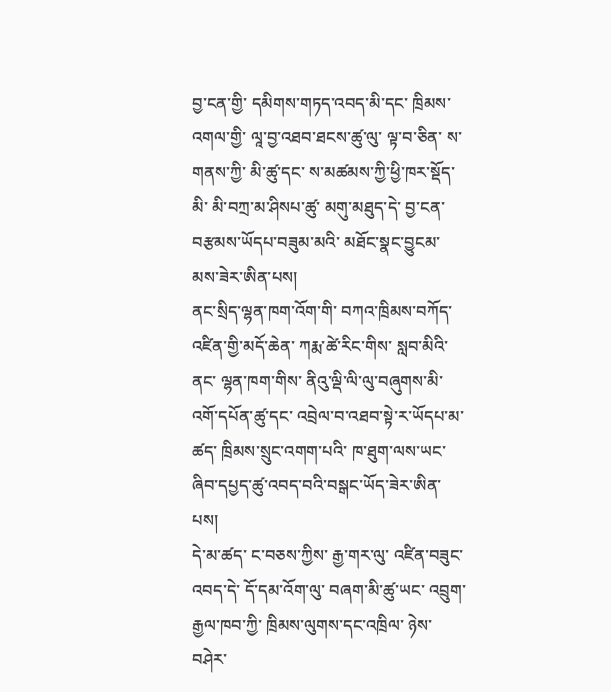བྱ་ངན་གྱི་ དམིགས་གཏད་འབད་མི་དང་ ཁྲིམས་འགལ་གྱི་ ལཱ་བྱ་འཐབ་ཐངས་ཚུ་ལུ་ ལྟ་བ་ཅིན་ ས་གནས་ཀྱི་ མི་ཚུ་དང་ ས་མཚམས་ཀྱི་ཕྱི་ཁར་སྡོད་མི་ མི་བཀྲ་མ་ཤིསཔ་ཚུ་ མགུ་མཐུད་དེ་ བྱ་ངན་བརྩམས་ཡོདཔ་བཟུམ་མའི་ མཐོང་སྣང་བྱུངམ་མས་ཟེར་ཨིན་པས།
ནང་སྲིད་ལྷན་ཁག་འོག་གི་ བཀའ་ཁྲིམས་བཀོད་འཛིན་གྱི་མདོ་ཆེན་ ཀརྨ་ཚེ་རིང་གིས་ སླབ་མིའི་ནང་ ལྷན་ཁག་གིས་ ནིའུ་ལྡི་ལི་ལུ་བཞུགས་མི་ འགོ་དཔོན་ཚུ་དང་ འབྲེལ་བ་འཐབ་སྟེ་ར་ཡོདཔ་མ་ཚད་ ཁྲིམས་སྲུང་འགག་པའི་ ཁ་ཐུག་ལས་ཡང་ ཞིབ་དཔྱད་ཚུ་འབད་བའི་བསྒང་ཡོད་ཟེར་ཨིན་པས།
དེ་མ་ཚད་ ང་བཅས་ཀྱིས་ རྒྱ་གར་ལུ་ འཛིན་བཟུང་འབད་དེ་ དོ་དམ་འོག་ལུ་ བཞག་མི་ཚུ་ཡང་ འབྲུག་རྒྱལ་ཁབ་ཀྱི་ ཁྲིམས་ལུགས་དང་འཁྲིལ་ ཉེས་བཤེར་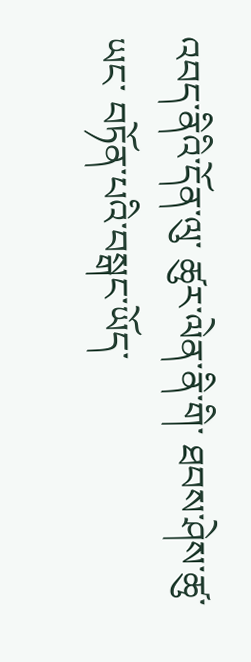འབད་ནིའི་དོན་ལུ་ ཚུར་ལེན་ནི་གི་ ཐབས་ཤེས་ཚུ་ཡང་ བཏོན་པའི་བསྒང་ཡོད་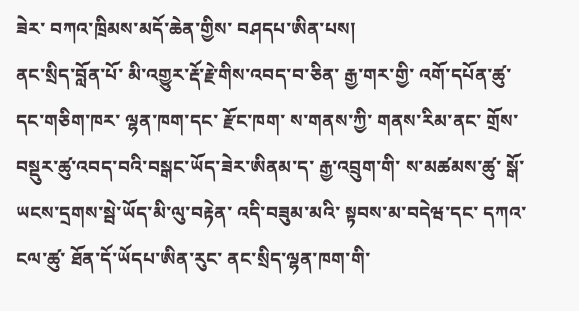ཟེར་ བཀའ་ཁྲིམས་མདོ་ཆེན་གྱིས་ བཤདཔ་ཨིན་པས།
ནང་སྲིད་བློན་པོ་ མི་འགྱུར་རྡོ་རྗེ་གིས་འབད་བ་ཅིན་ རྒྱ་གར་གྱི་ འགོ་དཔོན་ཚུ་དང་གཅིག་ཁར་ ལྷན་ཁག་དང་ རྫོང་ཁག་ ས་གནས་ཀྱི་ གནས་རིམ་ནང་ གྲོས་བསྡུར་ཚུ་འབད་བའི་བསྒང་ཡོད་ཟེར་ཨིནམ་ད་ རྒྱ་འབྲུག་གི་ ས་མཚམས་ཚུ་ སྒོ་ཡངས་དྲགས་སྦེ་ཡོད་མི་ལུ་བརྟེན་ འདི་བཟུམ་མའི་ སྟབས་མ་བདེཝ་དང་ དཀའ་ངལ་ཚུ་ ཐོན་དོ་ཡོདཔ་ཨིན་རུང་ ནང་སྲིད་ལྷན་ཁག་གི་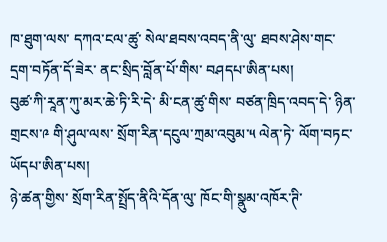ཁ་ཐུག་ལས་ དཀའ་ངལ་ཚུ་ སེལ་ཐབས་འབད་ནི་ལུ་ ཐབས་ཤེས་གང་དྲག་བཏོན་དོ་ཟེར་ ནང་སྲིད་བློན་པོ་གིས་ བཤདཔ་ཨིན་པས།
བུཚ་ཀི་རཱན་ཀུ་མར་ཆེ་ཏི་རི་དེ་ མི་ངན་ཚུ་གིས་ བཙན་ཁྲིད་འབད་དེ་ ཉིན་གྲངས་༩ གི་ཤུལ་ལས་ སྲོག་རིན་དངུལ་ཀྲམ་འབུམ་༥ ལེན་ཏེ་ ལོག་བཏང་ཡོདཔ་ཨིན་པས།
ཉེ་ཚན་གྱིས་ སྲོག་རིན་སྤྲོད་ནིའི་དོན་ལུ་ ཁོང་གི་སྣུམ་འཁོར་ཊི་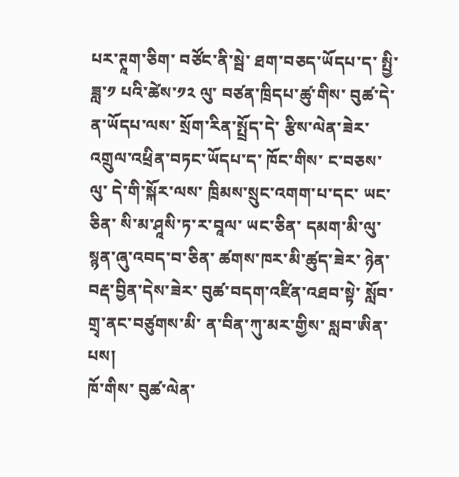པར་ཊཱག་ཅིག་ བཙོང་ནི་སྦེ་ ཐག་བཅད་ཡོདཔ་ད་ སྤྱི་ཟླ་༡ པའི་ཚེས་༡༢ ལུ་ བཙན་ཁྲིདཔ་ཚུ་གིས་ བུཚ་དེ་ ན་ཡོདཔ་ལས་ སྲོག་རིན་སྤྲོད་དེ་ རྩིས་ལེན་ཟེར་ འགྲུལ་འཕྲིན་བཏང་ཡོདཔ་ད་ ཁོང་གིས་ ང་བཅས་ལུ་ དེ་གི་སྐོར་ལས་ ཁྲིམས་སྲུང་འགག་པ་དང་ ཡང་ཅིན་ སི་མ་ཤཱསི་ཏ་ར་བཱལ་ ཡང་ཅིན་ དམག་མི་ལུ་ སྙན་ཞུ་འབད་བ་ཅིན་ ཚགས་ཁར་མི་ཚུད་ཟེར་ ཉེན་བརྡ་བྱིན་དེས་ཟེར་ བུཚ་བདག་འཛིན་འཐབ་སྟེ་ སློབ་གྲྭ་ནང་བཙུགས་མི་ ན་བིན་ཀུ་མར་གྱིས་ སླབ་ཨིན་པས།
ཁོ་གིས་ བུཚ་ལེན་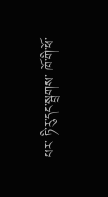པར་ ཏི་རུ་དང་སྦྲགས་ ཁོ་གི་ཕོ་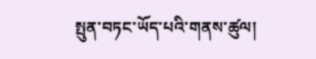སྤུན་བཏང་ཡོད་པའི་གནས་ཚུལ།